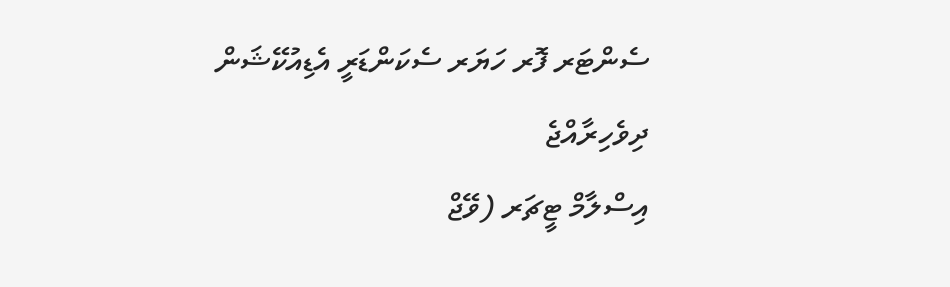ސެންޓަރ ފޮރ ހަޔަރ ސެކަންޑަރީ އެޑިއުކޭޝަން
ދިވެހިރާއްޖެ
އިސްލާމް ޓީޗަރ (ވޭޖް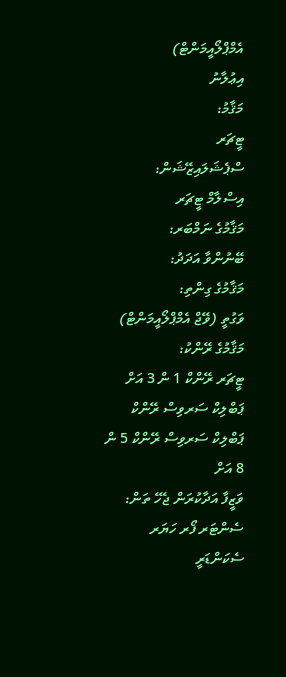އެމްޕްލޯއީމަންޓް)
އިޢުލާނު
މަޤާމު:
ޓީޗަރ
ސްޕެޝަލައިޒޭޝަން:
އިސްލާމް ޓީޗަރ
މަޤާމުގެ ނަމްބަރ:
ބޭނުންވާ އަދަދު:
މަޤާމުގެ ގިންތި:
ވަގުތީ (ވޭޖް އެމްޕްލޯއީމަންޓް)
މަޤާމުގެ ރޭންކު:
ޓީޗަރ ރޭންކް 1 ން 3 އަށް
ޕަބްލިކް ސަރވިސް ރޭންކް
ޕަބްލިކް ސަރވިސް ރޭންކް 5 ން 8 އަށް
ވަޒީފާ އަދާކުރަން ޖެހޭ ތަން:
ސެންޓަރ ފޯރ ހަޔަރ ސެކަންޑަރީ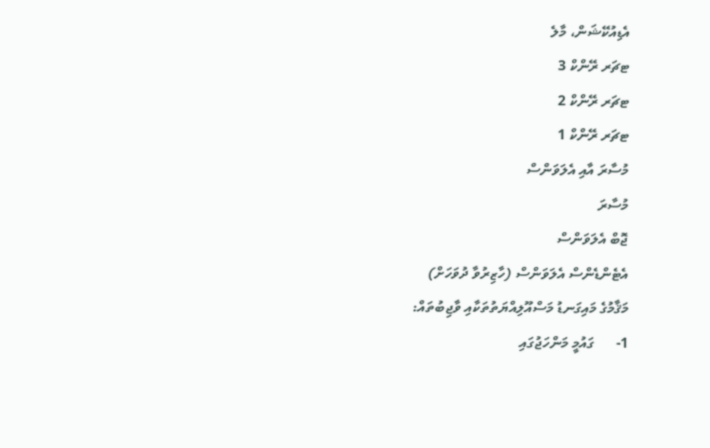އެޑިއުކޭޝަން، މާލެ
ޓޗަރ ރޭންކް 3
ޓޗަރ ރޭންކް 2
ޓޗަރ ރޭންކް 1
މުސާރަ އާއި އެލަވަންސް
މުސާރަ
ޖޮބް އެލަވަންސް
އެޓެންޑެންސް އެލަވަންސް (ހާޒިރުވާ ދުވަހަށް)
މަޤާމުގެ މައިގަނޑު މަސްއޫލިއްޔަތުތަކާއި ވާޖިބުތައް:
1-      ގައުމީ މަންހަޖުގައި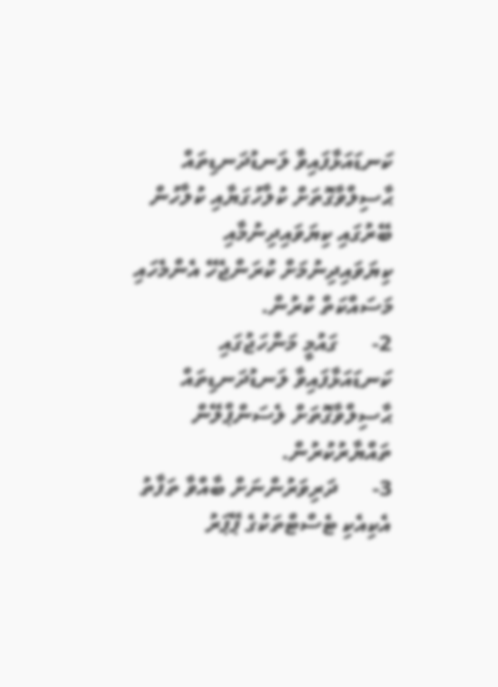ކަނޑައަޅާފައިވާ ލަނޑުދަނޑިތައް ޙާސިލްވާގޮތަށް ކުލާހުގަޔާއި ކުލާހުން ބޭރުގައި ކިޔަވައިދިނުމާއި ކިޔަވައިދިނުމަށް ކުރަންޖެހޭ އެންމެހައި މަސައްކަތް ކުރުން.
2-      ގައުމީ މަންހަޖުގައި ކަނޑައަޅާފައިވާ ލަނޑުދަނޑިތައް ޙާސިލްވާގޮތަށް ލެސަންޕްލޭން ތައްޔާރުކުރުން.
3-      ދަރިވަރުންނަށް ބާއްވާ ތަފާތު އެކިއެކި ޓެސްޓްތަކުގެ ޕޭޕަރު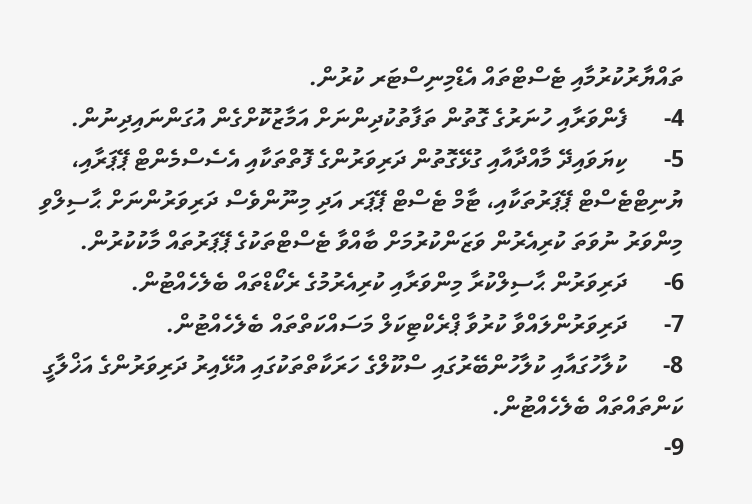ތައްޔާރުކުރުމާއި ޓެސްޓްތައް އެޑްމިނިސްޓަރ ކުރުން.
4-      ފެންވަރާއި ހުނަރުގެ ގޮތުން ތަފާތުކުދިންނަށް އަމާޒުކޮށްގެން އުގަންނައިދިނުން.
5-      ކިޔަވައިދޭ މާއްދާއާއި ގުޅޭގޮތުން ދަރިވަރުންގެ ފޮތްތަކާއި އެސެސްމެންޓް ޕޭޕަރާއި، ޔުނިޓްޓެސްޓް ޕޭޕަރުތަކާއި، ޓާމް ޓެސްޓް ޕޭޕަރ އަދި މިނޫންވެސް ދަރިވަރުންނަށް ޙާސިލްވި މިންވަރު ނުވަތަ ކުރިއެރުން ވަޒަންކުރުމަށް ބާއްވާ ޓެސްޓްތަކުގެ ޕޭޕަރުތައް މާކުކުރުން.
6-      ދަރިވަރުން ޙާސިލްކުރާ މިންވަރާއި ކުރިއެރުމުގެ ރެކޯޑްތައް ބެލެހެއްޓުން.
7-      ދަރިވަރުންލައްވާ ކުރުވާ ޕްރެކްޓިކަލް މަސައްކަތްތައް ބެލެހެއްޓުން.
8-      ކުލާހުގައާއި ކުލާހުންބޭރުގައި ސްކޫލްގެ ހަރަކާތްތަކުގައި އުޅޭއިރު ދަރިވަރުންގެ އަޚްލާގީ ކަންތައްތައް ބެލެހެއްޓުން.
9-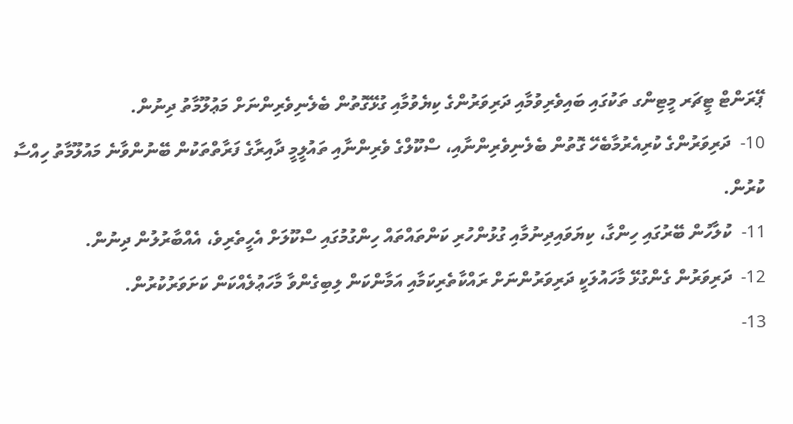ޕޭރަންޓް ޓީޗަރ މީޓިންގ ތަކުގައި ބައިވެރިވުމާއި ދަރިވަރުންގެ ކިޔެވުމާއި ގުޅޭގޮތުން ބެލެނިވެރިންނަށް މަޢުލޫމާތު ދިނުން.
10-  ދަރިވަރުންގެ ކުރިއެރުމާބެހޭ ގޮތުން ބެލެނިވެރިންނާއި، ސްކޫލްގެ ވެރިންނާއި ތައުލީމީ ދާއިރާގެ ފަރާތްތަކުން ބޭނުންވާނެ މައުލޫމާތު ހިއްސާ ކުރުން.
11-  ކުލާހުން ބޭރުގައި ހިންގާ، ކިޔަވައިދިނުމާއި ގުޅުންހުރި ކަންތައްތައް ހިންގުމުގައި ސްކޫލަށް އެހީތެރިވެ، އެއްބާރުލުން ދިނުން.
12-  ދަރިވަރުން ގެންގުޅޭ މާހައުލަކީ ދަރިވަރުންނަށް ރައްކާތެރިކަމާއި އަމާންކަން ލިބިގެންވާ މާހަޢުލެއްކަން ކަށަވަރުކުރުން.
13-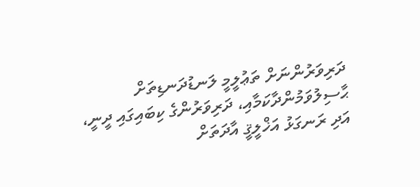ދަރިވަރުންނަށް ތަޢުލީމީ ލަނޑުދަނޑިތަށް ޙާސިލުވަމުންދާކަމާއި، ދަރިވަރުންގެ ކިބައިގައި ދީނީ، އަދި ރަނގަޅު އަޚްލީޤީ އާދަތަށް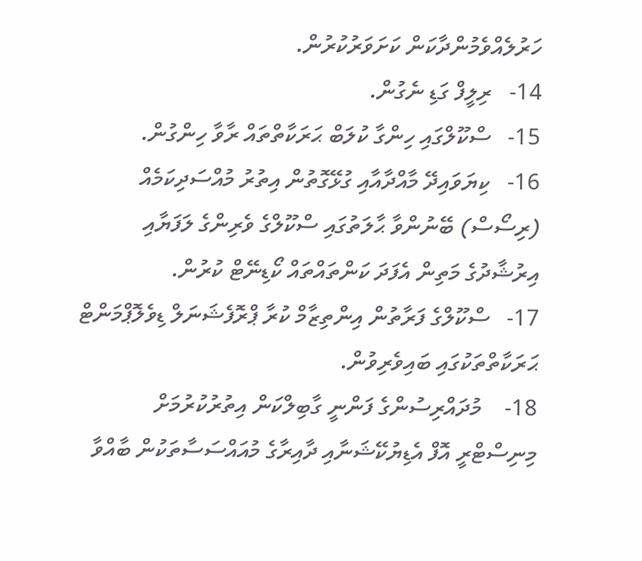ހަރުލެއްވެމުންދާކަން ކަށަވަރުކުރުން.
14-   ރިލީފް ގަޑި ނެގުން.
15-   ސްކޫލްގައި ހިންގާ ކުލަބް ޙަރަކާތްތައް ރާވާ ހިންގުން.
16-   ކިޔަވައިދޭ މާއްދާއާއި ގުޅޭގޮތުން އިތުރު މުއްސަދިކަމެއް (ރިސޯސް) ބޭނުންވާ ޙާލަތުގައި ސްކޫލްގެ ވެރިންގެ ލަފަޔާއި އިރުޝާދުގެ މަތިން އެފަދަ ކަންތައްތައް ކޯޑިނޭޓް ކުރުން.
17-   ސްކޫލްގެ ފަރާތުން އިންތިޒާމް ކުރާ ޕްރޮފެޝަނަލް ޑިވެލޮޕްމަންޓް ޙަރަކާތްތަކުގައި ބައިވެރިވުން.
18-    މުދައްރިސުންގެ ފަންނީ ގާބިލްކަން އިތުރުކުރުމަށް މިނިސްޓްރީ އޮފް އެޑިޔުކޭޝަނާއި ދާއިރާގެ މުއައްސަސާތަކުން ބާއްވާ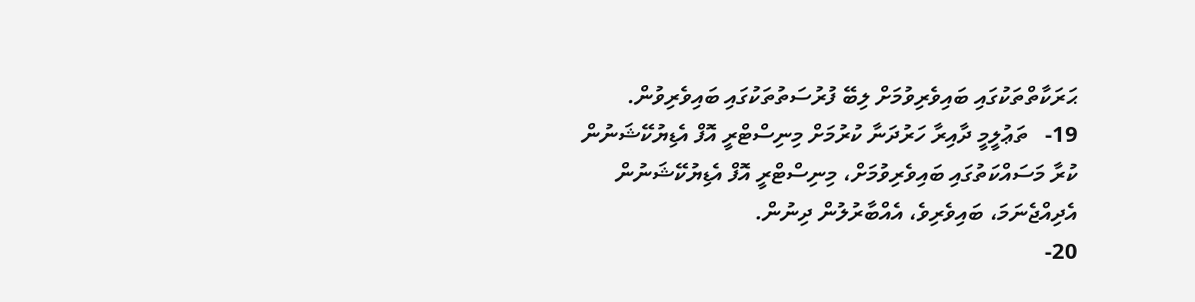ޙަރަކާތްތަކުގައި ބައިވެރިވުމަށް ލިބޭ ފުރުސަތުތަކުގައި ބައިވެރިވުން.
19-   ތަޢުލީމީ ދާއިރާ ހަރުދަނާ ކުރުމަށް މިނިސްޓްރީ އޮފް އެޑިޔުކޭޝަނުން ކުރާ މަސައްކަތުގައި ބައިވެރިވުމަށް، މިނިސްޓްރީ އޮފް އެޑިޔުކޭޝަނުން އެދިއްޖެނަމަ، ބައިވެރިވެ، އެއްބާރުލުން ދިނުން.
20-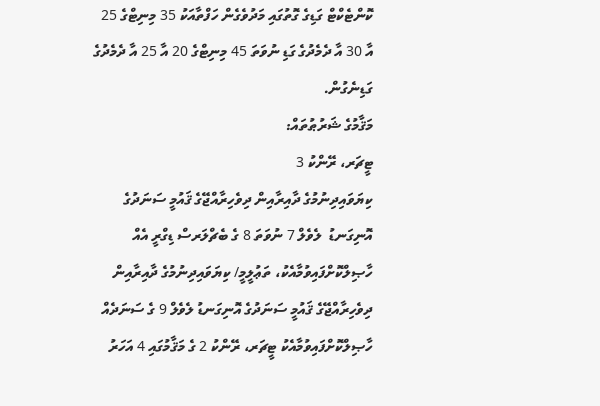ކޮންޓެކްޓް ގަޑިގެ ގޮތުގައި މަދުވެގެން ހަފްތާއަކު 35 މިނިޓްގެ 25 އާ 30 އާ ދެމެދުގެ ގަޑި ނުވަތަ 45 މިނިޓްގެ 20 އާ 25 އާ ދެމެދުގެ ގަޑިނެގުން.
މަޤާމުގެ ޝަރުޠުތައް:
ޓީޗަރ، ރޭންކު 3
ކިޔަވައިދިނުމުގެ ދާއިރާއިން ދިވެހިރާއްޖޭގެ ޤައުމީ ސަނަދުގެ އޮނިގަނޑު  ލެވެލް 7 ނުވަތަ 8 ގެ ބެޗްލަރސް ޑިގްރީ އެއް ހާޞިލްކޮށްފައިވުމާއެކު، ތަޢުލީމީ/ ކިޔަވައިދިނުމުގެ ދާއިރާއިން ދިވެހިރާއްޖޭގެ ޤައުމީ ސަނަދުގެ އޮނިގަނޑު ލެވެލް 9 ގެ ސަނަދެއް ހާޞިލްކޮށްފައިވުމާއެކު ޓީޗަރ، ރޭންކު 2 ގެ މަޤާމުގައި 4 އަހަރު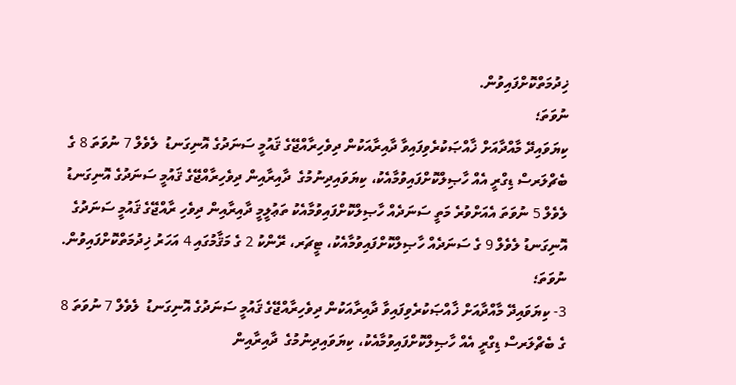ޚިދުމަތްކޮށްފައިވުން.
ނުވަތަ؛
ކިޔަވައިދޭ މާއްދާއަށް ޚާއްޞަކުރެވިފައިވާ ދާއިރާއަކުން ދިވެހިރާއްޖޭގެ ޤައުމީ ސަނަދުގެ އޮނިގަނޑު  ލެވެލް 7 ނުވަތަ 8 ގެ ބެޗްލަރސް ޑިގްރީ އެއް ހާޞިލްކޮށްފައިވުމާއެކު، ކިޔަވައިދިނުމުގެ  ދާއިރާއިން ދިވެހިރާއްޖޭގެ ޤައުމީ ސަނަދުގެ އޮނިގަނޑު ލެވެލް 5 ނުވަތަ އެއަށްވުރެ މަތީ ސަނަދެއް ހާޞިލްކޮށްފައިވުމާއެކު ތަޢުލީމީ ދާއިރާއިން ދިވެހި ރާއްޖޭގެ ޤައުމީ ސަނަދުގެ އޮނިގަނޑު ލެވެލް 9 ގެ ސަނަދެއް ހާޞިލްކޮށްފައިވުމާއެކު، ޓީޗަރ، ރޭންކު 2 ގެ މަޤާމުގައި 4 އަހަރު ޚިދުމަތްކޮށްފައިވުން.
ނުވަތަ؛
3- ކިޔަވައިދޭ މާއްދާއަށް ޚާއްޞަކުރެވިފައިވާ ދާއިރާއަކުން ދިވެހިރާއްޖޭގެ ޤައުމީ ސަނަދުގެ އޮނިގަނޑު  ލެވެލް 7 ނުވަތަ 8 ގެ ބެޗްލަރސް ޑިގްރީ އެއް ހާޞިލްކޮށްފައިވުމާއެކު، ކިޔަވައިދިނުމުގެ  ދާއިރާއިން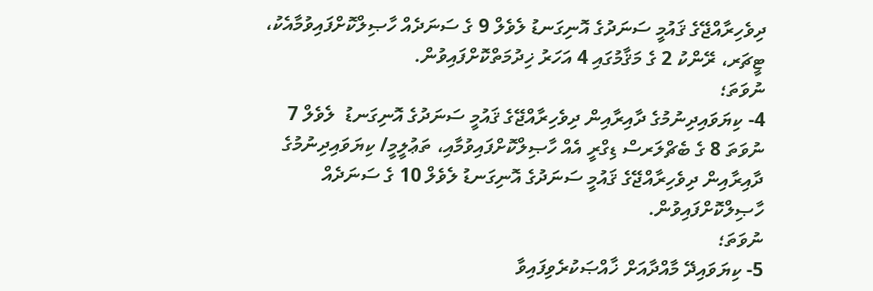ދިވެހިރާއްޖޭގެ ޤައުމީ ސަނަދުގެ އޮނިގަނޑު ލެވެލް 9 ގެ ސަނަދެއް ހާޞިލްކޮށްފައިވުމާއެކު، ޓީޗަރ، ރޭންކު 2 ގެ މަޤާމުގައި 4 އަހަރު ޚިދުމަތްކޮށްފައިވުން.
ނުވަތަ؛
4- ކިޔަވައިދިނުމުގެ ދާއިރާއިން ދިވެހިރާއްޖޭގެ ޤައުމީ ސަނަދުގެ އޮނިގަނޑު  ލެވެލް 7 ނުވަތަ 8 ގެ ބެޗްލަރސް ޑިގްރީ އެއް ހާޞިލްކޮށްފައިވުމާއި، ތަޢުލީމީ/ ކިޔަވައިދިނުމުގެ ދާއިރާއިން ދިވެހިރާއްޖޭގެ ޤައުމީ ސަނަދުގެ އޮނިގަނޑު ލެވެލް 10 ގެ ސަނަދެއް ހާޞިލްކޮށްފައިވުން.
ނުވަތަ؛
5- ކިޔަވައިދޭ މާއްދާއަށް ޚާއްޞަކުރެވިފައިވާ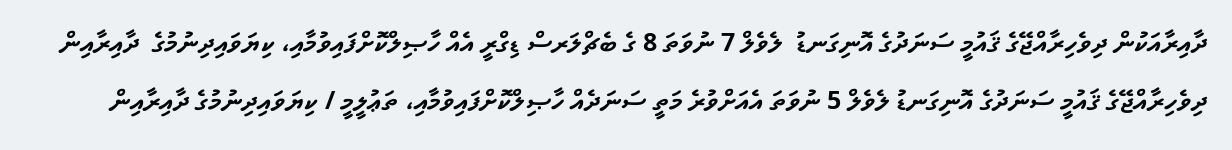ދާއިރާއަކުން ދިވެހިރާއްޖޭގެ ޤައުމީ ސަނަދުގެ އޮނިގަނޑު  ލެވެލް 7 ނުވަތަ 8 ގެ ބެޗްލަރސް ޑިގްރީ އެއް ހާޞިލްކޮށްފައިވުމާއި، ކިޔަވައިދިނުމުގެ  ދާއިރާއިން ދިވެހިރާއްޖޭގެ ޤައުމީ ސަނަދުގެ އޮނިގަނޑު ލެވެލް 5 ނުވަތަ އެއަށްވުރެ މަތީ ސަނަދެއް ހާޞިލްކޮށްފައިވުމާއި، ތަޢުލީމީ / ކިޔަވައިދިނުމުގެ ދާއިރާއިން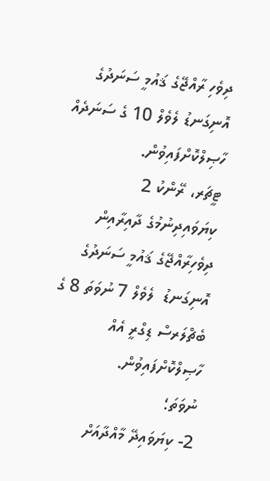ދިވެހި ރާއްޖޭގެ ޤައުމީ ސަނަދުގެ އޮނިގަނޑު ލެވެލް 10 ގެ ސަނަދެއް ހާޞިލްކޮށްފައިވުން.
ޓީޗަރ، ރޭންކު 2
ކިޔަވައިދިނުމުގެ ދާއިރާއިން ދިވެހިރާއްޖޭގެ ޤައުމީ ސަނަދުގެ އޮނިގަނޑު  ލެވެލް 7 ނުވަތަ 8 ގެ ބެޗްލަރސް ޑިގްރީ އެއް ހާޞިލްކޮށްފައިވުން.
ނުވަތަ؛
2- ކިޔަވައިދޭ މާއްދާއަށް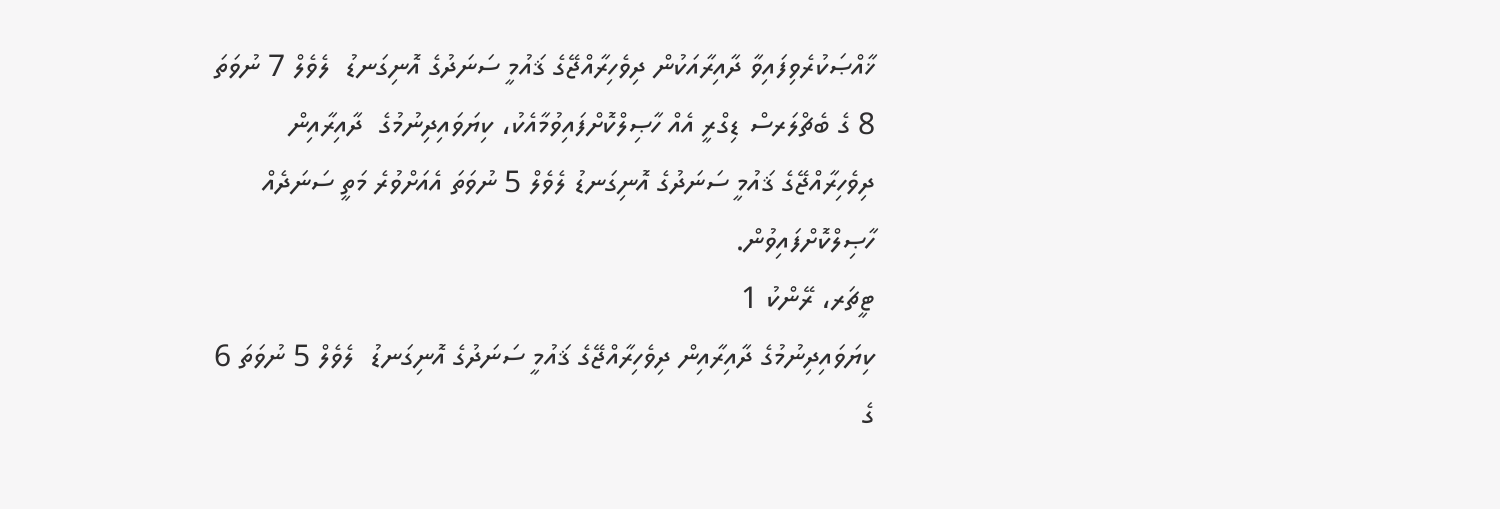ޚާއްޞަކުރެވިފައިވާ ދާއިރާއަކުން ދިވެހިރާއްޖޭގެ ޤައުމީ ސަނަދުގެ އޮނިގަނޑު  ލެވެލް 7 ނުވަތަ 8 ގެ ބެޗްލަރސް ޑިގްރީ އެއް ހާޞިލްކޮށްފައިވުމާއެކު، ކިޔަވައިދިނުމުގެ  ދާއިރާއިން ދިވެހިރާއްޖޭގެ ޤައުމީ ސަނަދުގެ އޮނިގަނޑު ލެވެލް 5 ނުވަތަ އެއަށްވުރެ މަތީ ސަނަދެއް ހާޞިލްކޮށްފައިވުން.
ޓީޗަރ، ރޭންކު 1
ކިޔަވައިދިނުމުގެ ދާއިރާއިން ދިވެހިރާއްޖޭގެ ޤައުމީ ސަނަދުގެ އޮނިގަނޑު  ލެވެލް 5 ނުވަތަ 6 ގެ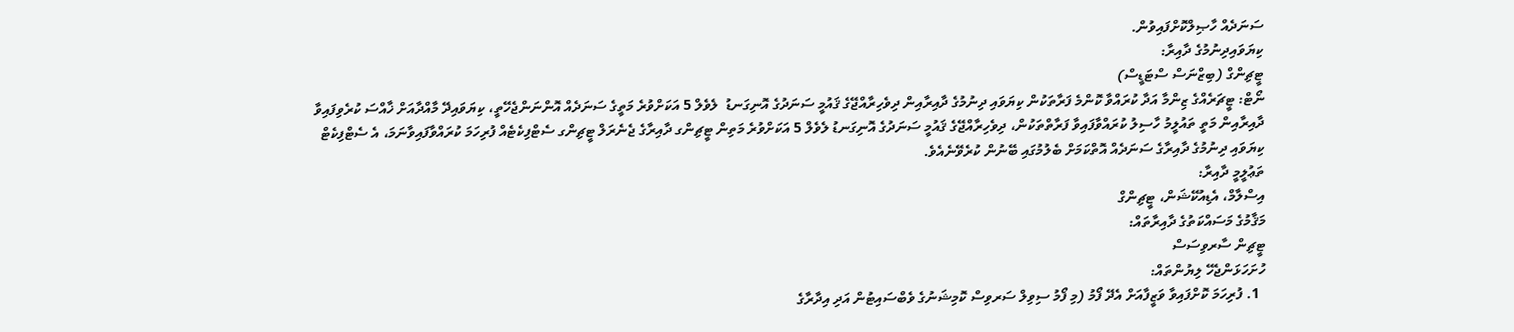ސަނަދެއް ހާޞިލްކޮށްފައިވުން.
ކިޔަވައިދިނުމުގެ ދާއިރާ:
ޓީޗިންގް (ބިޒްނަސް ސްޓަޑީސް)
ނޯޓް: ޓީޗަރެއްގެ ޒިންމާ އަދާ ކުރައްވާ ކޮންމެ ފަރާތަކުން ކިޔަވައި ދިނުމުގެ ދާއިރާއިން ދިވެހިރާއްޖޭގެ ޤައުމީ ސަނަދުގެ އޮނިގަނޑު  ލެވެލް 5 އަކަށްވުރެ މަތީގެ ސަނަދެއް އޮންނަންޖެހޭތީ، ކިޔަވައިދޭ މާއްދާއަށް ޚާއްސަ ކުރެވިފައިވާ ދާއިރާއިން މަތީ ތައުލީމު ހާސިލު ކުރައްވާފައިވާ ފަރާތްތަކުން، ދިވެހިރާއްޖޭގެ ޤައުމީ ސަނަދުގެ އޮނިގަނޑު ލެވެލް 5 އަކަށްވުރެ މަތިން ޓީޗިންގ ދާއިރާގެ ޖެނެރަލް ޓީޗިންގ ސެޓްފިކެޓެއް ފުރިހަމަ ކުރައްވާފައިވާނަމަ، އެ ސެޓްފިކެޓް ކިޔަވައި ދިނުމުގެ ދާއިރާގެ ސަނަދެއް އޮތްކަމަށް ބެލުމުގައި ބޭނުން ކުރެވޭނެއެވެ.
ތަޢުލީމީ ދާއިރާ:
އިސްލާމް، އެޑިއުކޭޝަން، ޓީޗިންގް
މަޤާމުގެ މަސައްކަތުގެ ދާއިރާތައް:
ޓީޗިން ސާރވިސަސް
ހުށަހަޅަންޖެހޭ ލިޔުންތައް:
  1. ފުރިހަމަ ކޮށްފައިވާ ވަޒީފާއަށް އެދޭ ފޯމު (މި ފޯމު ސިވިލް ސަރވިސް ކޮމިޝަނުގެ ވެބްސައިޓުން އަދި އިދާރާގެ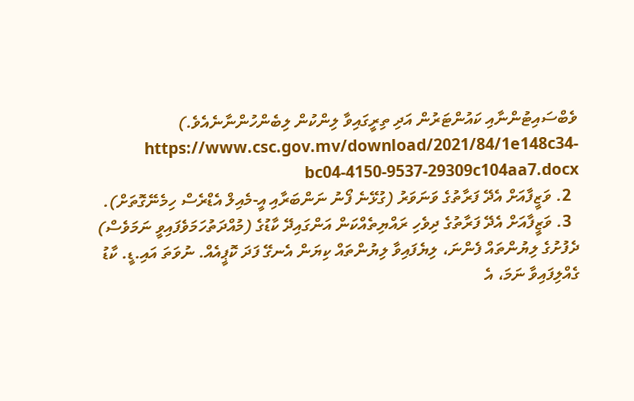ވެބްސައިޓުންނާއި ކައުންޓަރުން އަދި ތިރީގައިވާ ލިންކުން ލިބެންހުންނާނެއެވެ.)  https://www.csc.gov.mv/download/2021/84/1e148c34-bc04-4150-9537-29309c104aa7.docx
  2. ވަޒީފާއަށް އެދޭ ފަރާތުގެ ވަނަވަރު (ގުޅޭނެ ފޯނު ނަންބަރާއި އީ-މެއިލް އެޑްރެސް ހިމެނޭގޮތަށް).
  3. ވަޒީފާއަށް އެދޭ ފަރާތުގެ ދިވެހި ރައްޔިތެއްކަން އަންގައިދޭ ކާޑުގެ (މުއްދަތުހަމަވެފައިވީ ނަމަވެސް) ދެފުށުގެ ލިޔުންތައް ފެންނަ، ލިޔެފައިވާ ލިޔުންތައް ކިޔަން އެނގޭ ފަދަ ކޮޕީއެއް. ނުވަތަ އައި.ޑީ. ކާޑު ގެއްލިފައިވާ ނަމަ، އެ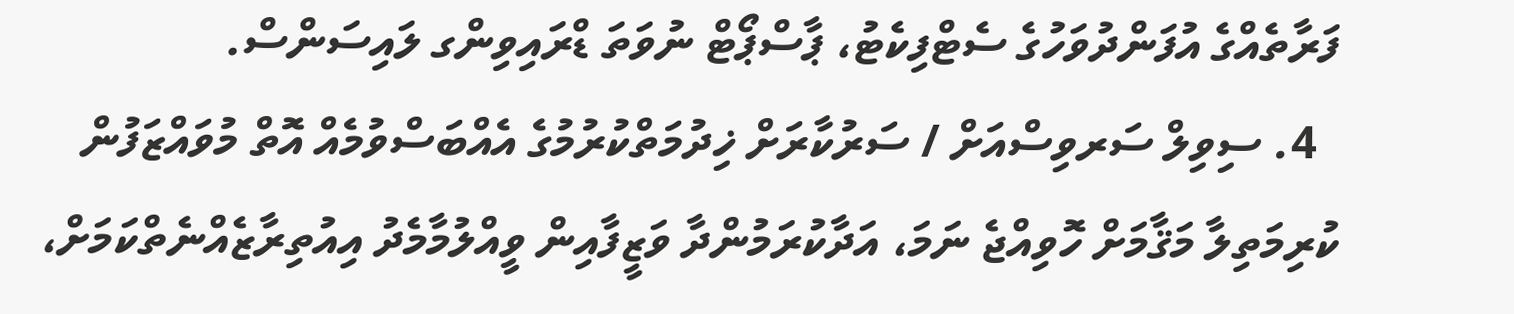ފަރާތެއްގެ އުފަންދުވަހުގެ ސެޓްފިކެޓު، ޕާސްޕޯޓް ނުވަތަ ޑްރައިވިންގ ލައިސަންސް.
  4. ސިވިލް ސަރވިސްއަށް / ސަރުކާރަށް ޚިދުމަތްކުރުމުގެ އެއްބަސްވުމެއް އޮތް މުވައްޒަފުން ކުރިމަތިލާ މަޤާމަށް ހޮވިއްޖެ ނަމަ، އަދާކުރަމުންދާ ވަޒީފާއިން ވީއްލުމާމެދު އިއުތިރާޒެއްނެތްކަމަށް،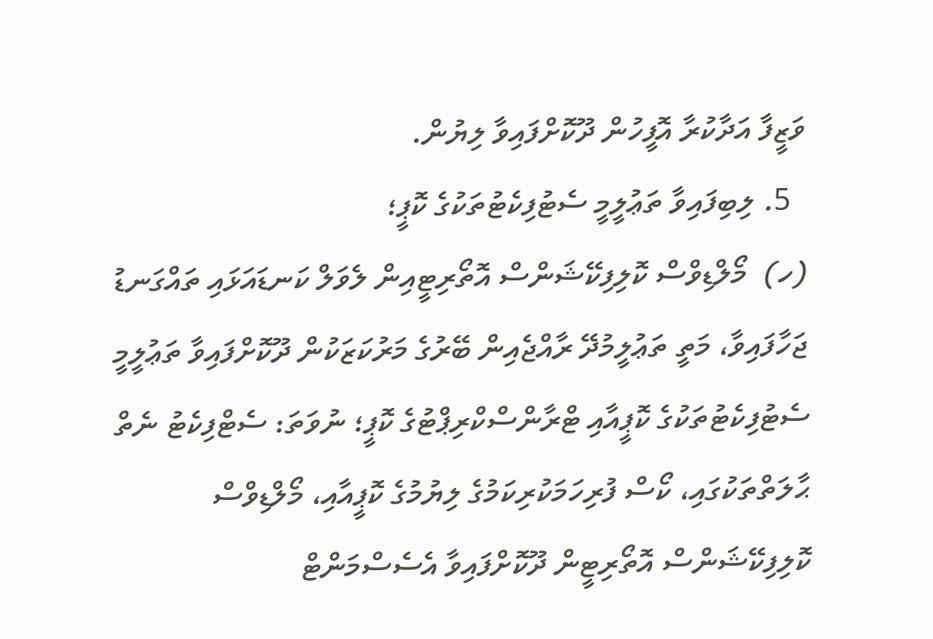ވަޒީފާ އަދާކުރާ އޮފީހުން ދޫކޮށްފައިވާ ލިޔުން.
  5. ލިބިފައިވާ ތަޢުލީމީ ސެޓުފިކެޓުތަކުގެ ކޮޕީ؛
(ހ)  މޯލްޑިވްސް ކޮލިފިކޭޝަންސް އޮތޯރިޓީއިން ލެވަލް ކަނޑައަޅައި ތައްގަނޑު ޖަހާފައިވާ، މަތީ ތަޢުލީމުދޭ ރާއްޖެއިން ބޭރުގެ މަރުކަޒަކުން ދޫކޮށްފައިވާ ތަޢުލީމީ ސެޓުފިކެޓުތަކުގެ ކޮޕީއާއި ޓްރާންސްކްރިޕްޓުގެ ކޮޕީ؛ ނުވަތަ: ސެޓްފިކެޓު ނެތް ޙާލަތްތަކުގައި، ކޯސް ފުރިހަމަކުރިކަމުގެ ލިޔުމުގެ ކޮޕީއާއި، މޯލްޑިވްސް ކޮލިފިކޭޝަންސް އޮތޯރިޓީން ދޫކޮށްފައިވާ އެސެސްމަންޓް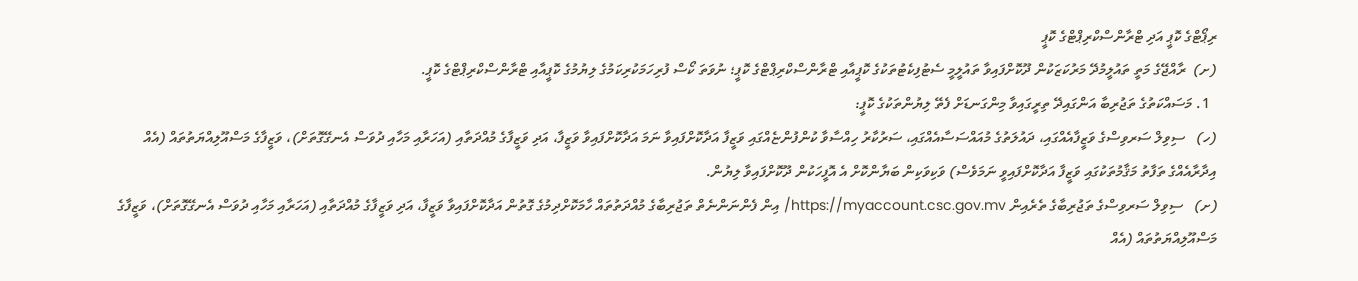ރިޕޯޓްގެ ކޮޕީ އަދި ޓްރާންސްކްރިޕްޓްގެ ކޮޕީ
(ށ)  ރާއްޖޭގެ މަތީ ތައުލީމުދޭ މަރުކަޒަކުން ދޫކޮށްފައިވާ ތައުލީމީ ސެޓުފިކެޓުތަކުގެ ކޮޕީއާއި ޓްރާންސްކްރިޕްޓްގެ ކޮޕީ؛ ނުވަތަ ކޯސް ފުރިހަމަކުރިކަމުގެ ލިޔުމުގެ ކޮޕީއާއި ޓްރާންސްކްރިޕްޓްގެ ކޮޕީ.
  1. މަސައްކަތުގެ ތަޖުރިބާ އަންގައިދޭ ތިރީގައިވާ މިންގަނޑަށް ފެތޭ ލިޔުންތަކުގެ ކޮޕީ:
(ހ)   ސިވިލް ސަރވިސްގެ ވަޒީފާއެއްގައި، ދައުލަތުގެ މުއައްސަސާއެއްގައި، ސަރުކާރު ހިއްސާވާ ކުންފުންޏެއްގައި ވަޒީފާ އަދާކޮށްފައިވާ ނަމަ އަދާކޮށްފައިވާ ވަޒީފާ، އަދި ވަޒީފާގެ މުއްދަތާއި (އަހަރާއި މަހާއި ދުވަސް އެނގޭގޮތަށް)، ވަޒީފާގެ މަސްއޫލިއްޔަތުތައް (އެއް އިދާރާއެއްގެ ތަފާތު މަޤާމުތަކުގައި ވަޒީފާ އަދާކޮށްފައިވީ ނަމަވެސް) ވަކިވަކިން ބަޔާންކޮށް އެ އޮފީހަކުން ދޫކޮށްފައިވާ ލިޔުން.
(ށ)   ސިވިލް ސަރވިސްގެ ތަޖުރިބާގެ ތެރެއިން https://myaccount.csc.gov.mv/ އިން ފެންނަންނެތް ތަޖުރިބާގެ މުއްދަތުތައް ހާމަކޮށްދިމުގެ ގޮތުން އަދާކޮށްފައިވާ ވަޒީފާ، އަދި ވަޒީފާގެ މުއްދަތާއި (އަހަރާއި މަހާއި ދުވަސް އެނގޭގޮތަށް)، ވަޒީފާގެ މަސްއޫލިއްޔަތުތައް (އެއް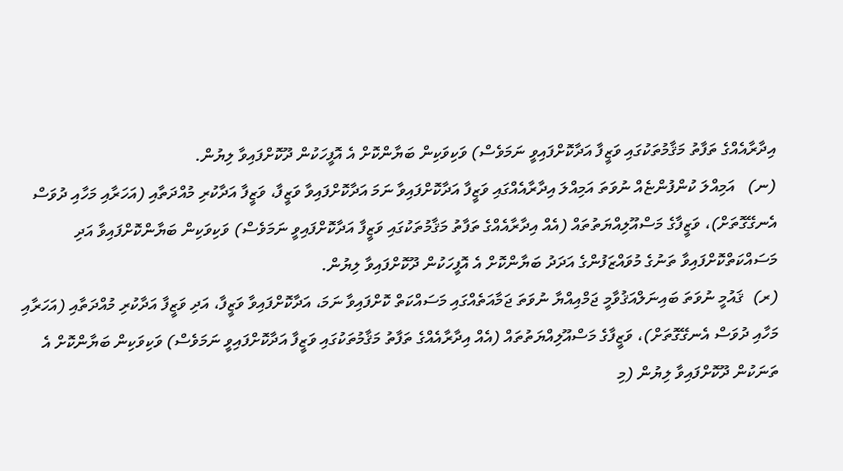އިދާރާއެއްގެ ތަފާތު މަޤާމުތަކުގައި ވަޒީފާ އަދާކޮށްފައިވީ ނަމަވެސް) ވަކިވަކިން ބަޔާންކޮށް އެ އޮފީހަކުން ދޫކޮށްފައިވާ ލިޔުން.
(ނ)   އަމިއްލަ ކުންފުންޏެއް ނުވަތަ އަމިއްލަ އިދާރާއެއްގައި ވަޒީފާ އަދާކޮށްފައިވާ ނަމަ އަދާކޮށްފައިވާ ވަޒީފާ، ވަޒީފާ އަދާކުރި މުއްދަތާއި (އަހަރާއި މަހާއި ދުވަސް އެނގޭގޮތަށް)، ވަޒީފާގެ މަސްއޫލިއްޔަތުތައް (އެއް އިދާރާއެއްގެ ތަފާތު މަޤާމުތަކުގައި ވަޒީފާ އަދާކޮށްފައިވީ ނަމަވެސް) ވަކިވަކިން ބަޔާންކޮށްފައިވާ އަދި މަސައްކަތްކޮށްފައިވާ ތަނުގެ މުވައްޒަފުންގެ އަދަދު ބަޔާންކޮށް އެ އޮފީހަކުން ދޫކޮށްފައިވާ ލިޔުން.
(ރ)  ޤައުމީ ނުވަތަ ބައިނަލްއަޤުވާމީ ޖަމްއިއްޔާ ނުވަތަ ޖަމާއަތެއްގައި މަސައްކަތް ކޮށްފައިވާ ނަމަ، އަދާކޮށްފައިވާ ވަޒީފާ، އަދި ވަޒީފާ އަދާކުރި މުއްދަތާއި (އަހަރާއި މަހާއި ދުވަސް އެނގޭގޮތަށް)، ވަޒީފާގެ މަސްއޫލިއްޔަތުތައް (އެއް އިދާރާއެއްގެ ތަފާތު މަޤާމުތަކުގައި ވަޒީފާ އަދާކޮށްފައިވީ ނަމަވެސް) ވަކިވަކިން ބަޔާންކޮށް އެ ތަނަކުން ދޫކޮށްފައިވާ ލިޔުން (މި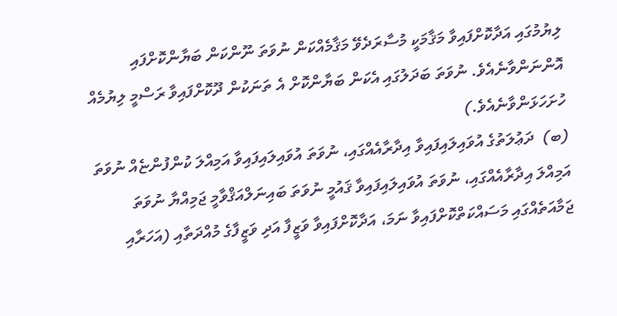ލިޔުމުގައި އަދާކޮށްފައިވާ މަޤާމަކީ މުސާރަދެވޭ މަޤާމެއްކަން ނުވަތަ ނޫންކަން ބަޔާންކޮށްފައި އޮންނަންވާނެއެވެ. ނުވަތަ ބަދަލުގައި އެކަން ބަޔާންކޮށް އެ ތަނަކުން ދޫކޮށްފައިވާ ރަސްމީ ލިޔުމެއް ހުށަހަޅަންވާނެއެވެ.)
(ބ)  ދަޢުލަތުގެ އުވައިލައިފައިވާ އިދާރާއެއްގައި، ނުވަތަ އުވައިލައިފައިވާ އަމިއްލަ ކުންފުންޏެއް ނުވަތަ އަމިއްލަ އިދާރާއެއްގައި، ނުވަތަ އުވައިލައިފައިވާ ޤައުމީ ނުވަތަ ބައިނަލްއަޤްވާމީ ޖަމިއްޔާ ނުވަތަ ޖަމާއަތެއްގައި މަސައްކަތްކޮށްފައިވާ ނަމަ، އަދާކޮށްފައިވާ ވަޒީފާ އަދި ވަޒީފާގެ މުއްދަތާއި (އަހަރާއި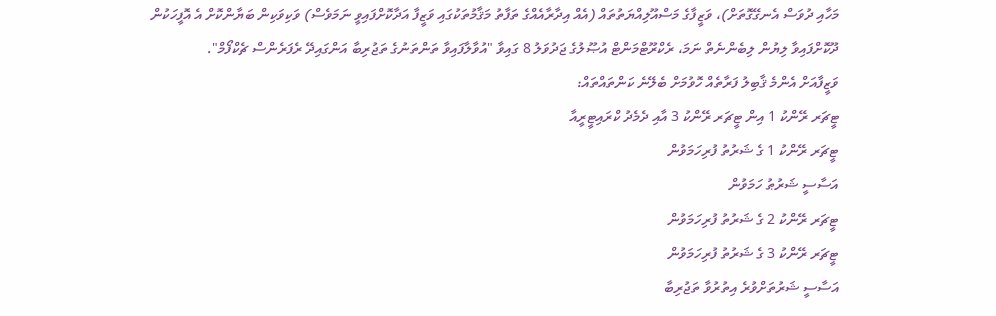މަހާއި ދުވަސް އެނގޭގޮތަށް)، ވަޒީފާގެ މަސްއޫލިއްޔަތުތައް (އެއް އިދާރާއެއްގެ ތަފާތު މަޤާމުތަކުގައި ވަޒީފާ އަދާކޮށްފައިވީ ނަމަވެސް) ވަކިވަކިން ބަޔާންކޮށް އެ އޮފީހަކުން ދޫކޮށްފައިވާ ލިޔުން ލިބެންނެތް ނަމަ، ރެކްރޫޓްމަންޓް އުޞޫލުގެ ޖަދުވަލު 8 ގައިވާ "އުވާލާފައިވާ ތަންތަނުގެ ތަޖުރިބާ އަންގައިދޭ ރެފަރެންސް ޗެކްފޯމް".
ވަޒީފާއަށް އެންމެ ޤާބިލު ފަރާތެއް ހޮވުމަށް ބެލޭނެ ކަންތައްތައް:
ޓީޗަރ ރޭންކު 1 އިން ޓީޗަރ ރޭންކު 3 އާއި ދެމެދު ކްރައިޓީރީއާ
ޓީޗަރ ރޭންކު 1 ގެ ޝަރުތު ފުރިހަމަވުން
އަސާސީ ޝަރުޠު ހަމަވުން
ޓީޗަރ ރޭންކު 2 ގެ ޝަރުތު ފުރިހަމަވުން
ޓީޗަރ ރޭންކު 3 ގެ ޝަރުތު ފުރިހަމަވުން
އަސާސީ ޝަރުތަށްވުރެ އިތުރުވާ ތަޖުރިބާ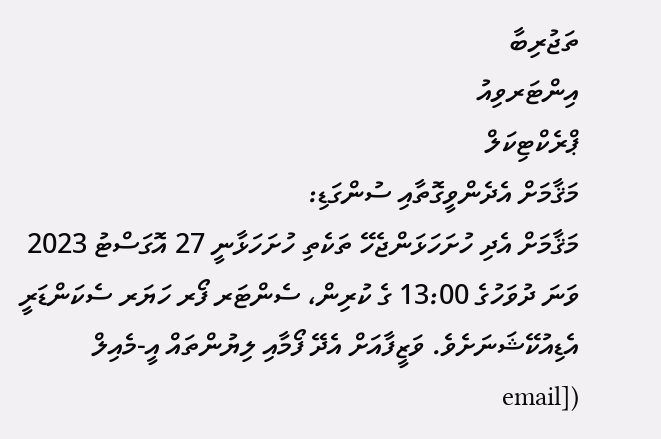ތަޖުރިބާ
އިންޓަރވިއު
ޕްރެކްޓިކަލް
މަޤާމަށް އެދެންވީގޮތާއި ސުންގަޑި:
މަޤާމަށް އެދި ހުށަހަޅަންޖެހޭ ތަކެތި ހުށަހަޅާނީ 27 އޮގަސްޓު 2023 ވަނަ ދުވަހުގެ 13:00 ގެ ކުރިން، ސެންޓަރ ފޯރ ހަޔަރ ސެކަންޑަރީ އެޑިއުކޭޝަނަށެވެ. ވަޒީފާއަށް އެދޭ ފޯމާއި ލިޔުންތައް އީ-މެއިލް ([email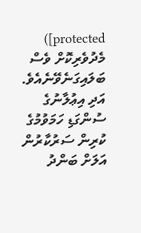protected]) މެދުވެރިކޮށް ވެސް ބަލައިގަނެވޭނެއެވެ.
އަދި އިޢުލާނުގެ ސުންގަޑި ހަމަވުމުގެ ކުރިން ސަރުކާރުން އަލަށް ބަންދު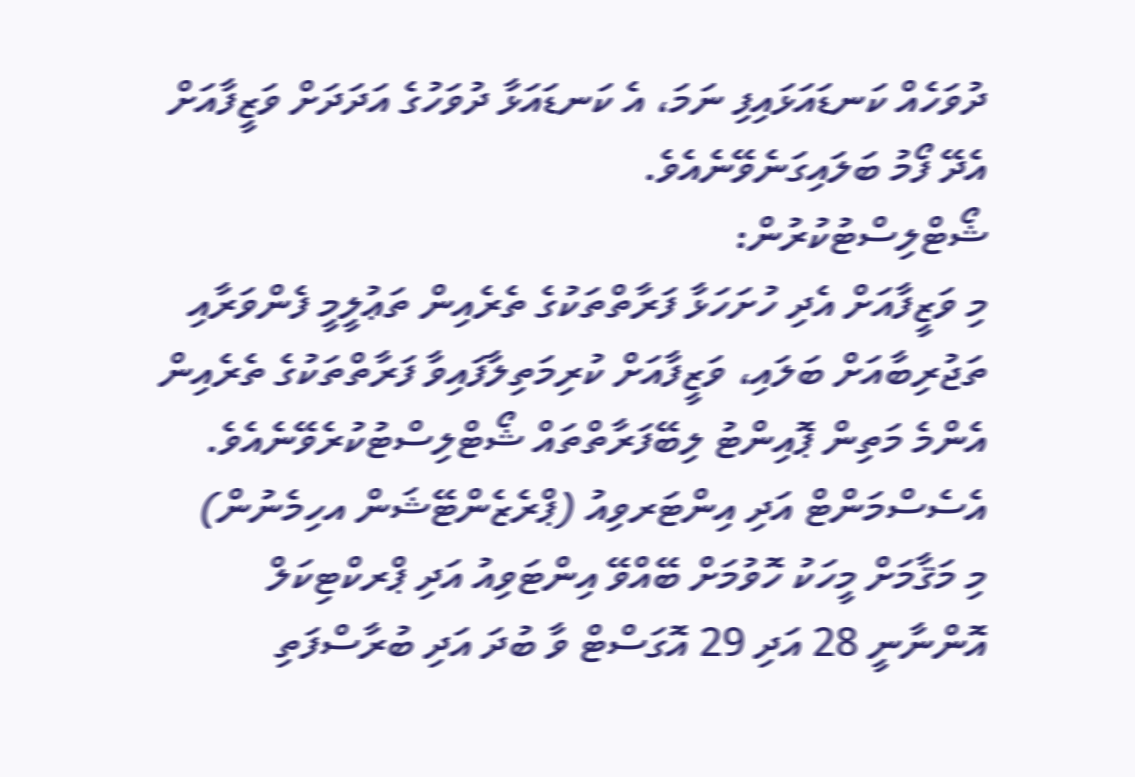ދުވަހެއް ކަނޑައަޅައިފި ނަމަ، އެ ކަނޑައަޅާ ދުވަހުގެ އަދަދަށް ވަޒީފާއަށް އެދޭ ފޯމު ބަލައިގަނެވޭނެއެވެ.
ޝޯޓްލިސްޓުކުރުން:
މި ވަޒީފާއަށް އެދި ހުށަހަޅާ ފަރާތްތަކުގެ ތެރެއިން ތަޢުލީމީ ފެންވަރާއި ތަޖުރިބާއަށް ބަލައި، ވަޒީފާއަށް ކުރިމަތިލާފައިވާ ފަރާތްތަކުގެ ތެރެއިން އެންމެ މަތިން ޕޮއިންޓު ލިބޭފަރާތްތައް ޝޯޓްލިސްޓުކުރެވޭނެއެވެ.
އެސެސްމަންޓް އަދި އިންޓަރވިއު (ޕްރެޒެންޓޭޝަން އހިމެނުން)
މި މަޤާމަށް މީހަކު ހޮވުމަށް ބޭއްވޭ އިންޓަވިއު އަދި ޕްރކްޓިކަލް އޮންނާނީ 28 އަދި 29 އޮގަސްޓް ވާ ބުދަ އަދި ބުރާސްފަތި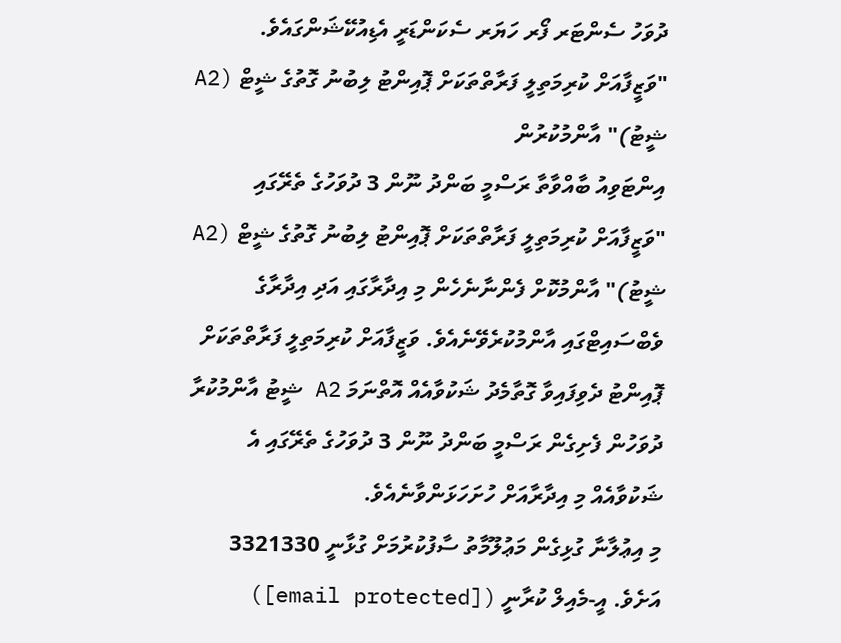ދުވަހު ސެންޓަރ ފޯރ ހަޔަރ ސެކަންޑަރީ އެޑިއުކޭޝަންގައެވެ.
"ވަޒީފާއަށް ކުރިމަތިލީ ފަރާތްތަކަށް ޕޮއިންޓު ލިބުނު ގޮތުގެ ޝީޓް (A2 ޝީޓު)" އާންމުކުރުން
އިންޓަވިއު ބާއްވާތާ ރަސްމީ ބަންދު ނޫން 3 ދުވަހުގެ ތެރޭގައި "ވަޒީފާއަށް ކުރިމަތިލީ ފަރާތްތަކަށް ޕޮއިންޓު ލިބުނު ގޮތުގެ ޝީޓް (A2 ޝީޓު)" އާންމުކޮށް ފެންނާނެހެން މި އިދާރާގައި އަދި އިދާރާގެ ވެބްސައިޓްގައި އާންމުކުރެވޭނެއެވެ. ވަޒީފާއަށް ކުރިމަތިލީ ފަރާތްތަކަށް ޕޮއިންޓު ދެވިފައިވާ ގޮތާމެދު ޝަކުވާއެއް އޮތްނަމަ A2 ޝީޓު އާންމުކުރާ ދުވަހުން ފެށިގެން ރަސްމީ ބަންދު ނޫން 3 ދުވަހުގެ ތެރޭގައި އެ ޝަކުވާއެއް މި އިދާރާއަށް ހުށަހަޅަންވާނެއެވެ.
މި އިޢުލާނާ ގުޅިގެން މަޢުލޫމާތު ސާފުކުރުމަށް ގުޅާނީ 3321330 އަށެވެ. އީ-މެއިލް ކުރާނީ ([email protected])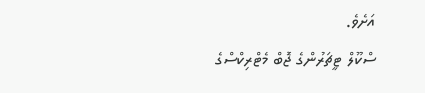އަށެވެ.
ސްކޫލް ޓީޗަރުންގެ ޖޮބް މެޓްރިކްސްގެ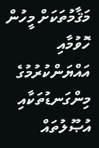މަޤާމުތަކަށް މީހުން ހޮވުމާއި އައްޔަންކުރުމުގެ މިންގަނޑުތަކާއި އުޞޫލުތައް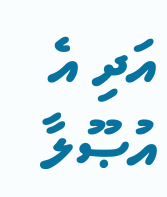އަދި އެ އުޞޫލާ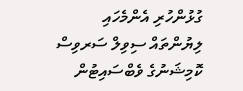ގުޅުންހުރި އެންމެހައި ލިޔުންތައް ސިވިލް ސަރވިސް ކޮމިޝަނުގެ ވެބްސައިޓުން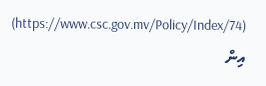(https://www.csc.gov.mv/Policy/Index/74) އިން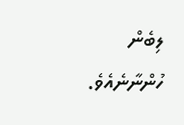ލިބެން ހުންނާނެއެވެ.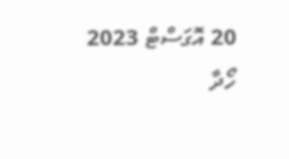20 އޮގަސްޓް 2023
ހޯދާ